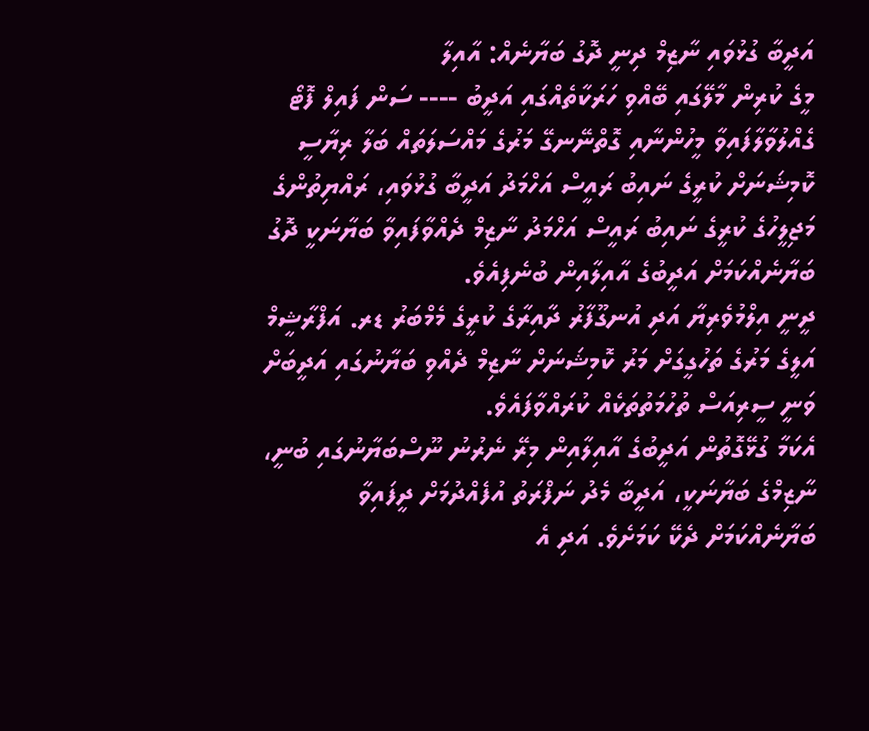އަދީބާ ގުޅުވައި ނާޒިމް ދިނީ ދޮގު ބަޔާނެއް: އާއިލާ
މީގެ ކުރިން މާލޭގައި ބޭއްވި ހަރަކާތެއްގައި އަދީބު ---- ސަން ފައިލް ފޮޓޯ
ގެއްލުވާލާފައިވާ މީހުންނާއި ގޮތްނޭނގޭ މަރުގެ މައްސަލަތައް ބަލާ ރިޔާސީ ކޮމިޝަނަށް ކުރީގެ ނައިބު ރައީސް އަހްމަދު އަދީބާ ގުޅުވައި، ރައްޔިތުންގެ މަޖިލީހުގެ ކުރީގެ ނައިބު ރައީސް އަހްމަދު ނާޒިމް ދެއްވާފައިވާ ބަޔާނަކީ ދޮގު ބަޔާނެއްކަމަށް އަދީބުގެ އާއިލާއިން ބުނެފިއެވެ.
ދީނީ އިލްމުވެރިޔާ އަދި އުނގޫފާރު ދާއިރާގެ ކުރީގެ މެމްބަރު ޑރ. އަފްރާޝީމް އަލީގެ މަރުގެ ތަހުގީގަށް މަރު ކޮމިޝަނަށް ނާޒިމް ދެއްވި ބަޔާނުގައި އަދީބަށް ވަނީ ސީރިއަސް ތުހުމަތުތަކެއް ކުރައްވާފައެވެ.
އެކަމާ ގުޅޭގޮތުން އަދީބުގެ އާއިލާއިން މިރޭ ނެރުނު ނޫސްބަޔާނުގައި ބުނީ، ނާޒިމްގެ ބަޔާނަކީ، އަދީބާ މެދު ނަފްރަތު އުފެއްދުމަށް ދީފައިވާ ބަޔާނެއްކަމަށް ދެކޭ ކަމަށެވެ. އަދި އެ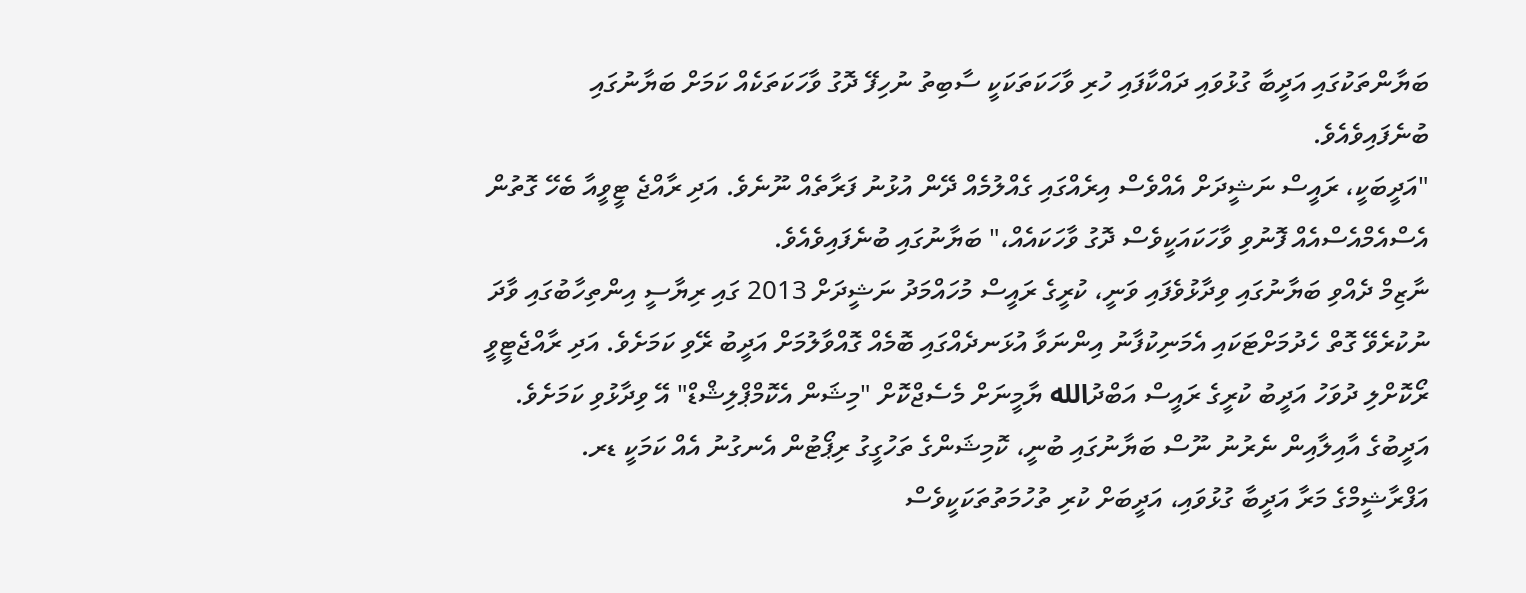ބަޔާންތަކުގައި އަދީބާ ގުޅުވައި ދައްކާފައި ހުރި ވާހަކަތަކަކީ ސާބިތު ނުހިފޭ ދޮގު ވާހަކަތަކެއް ކަމަށް ބަޔާނުގައި ބުނެފައިވެއެވެ.
"އަދީބަކީ، ރައީސް ނަޝީދަށް އެއްވެސް އިރެއްގައި ގެއްލުމެއް ދޭން އުޅުނު ފަރާތެއް ނޫނެވެ. އަދި ރާއްޖެ ޓީވީއާ ބެހޭ ގޮތުން އެސްއެމްއެސްއެއް ފޮނުވި ވާހަކައަކީވެސް ދޮގު ވާހަކައެއް،" ބަޔާނުގައި ބުނެފައިވެއެވެ.
ނާޒިމް ދެއްވި ބަޔާނުގައި ވިދާޅުވެފައި ވަނީ، ކުރީގެ ރައީސް މުހައްމަދު ނަޝީދަށް 2013 ގައި ރިޔާސީ އިންތިހާބުގައި ވާދަ ނުކުރެވޭ ގޮތް ހެދުމަށްޓަކައި އެމަނިކުފާނު އިންނަވާ އުޅަނދެއްގައި ބޮމެއް ގޮއްވާލުމަށް އަދީބު ރޭވި ކަމަށެވެ. އަދި ރާއްޖެޓީވީ ރޯކޮށްލި ދުވަހު އަދީބު ކުރީގެ ރައީސް އަބްދުالله ޔާމީނަށް މެސެޖްކޮށް "މިޝަން އެކޮމްޕްލިޝްޑް" އޭ ވިދާޅުވި ކަމަށެވެ.
އަދީބުގެ އާއިލާއިން ނެރުނު ނޫސް ބަޔާނުގައި ބުނީ، ކޮމިޝަންގެ ތަހުގީގު ރިޕޯޓުން އެނގުނު އެއް ކަމަކީ ޑރ. އަފްރާޝީމްގެ މަރާ އަދީބާ ގުޅުވައި، އަދީބަށް ކުރި ތުހުމަތުތަކަކީވެސް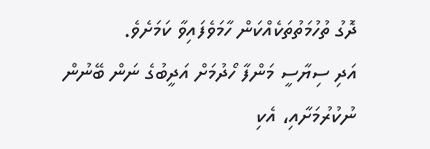ދޮގު ތުހުމަތުތަކެއްކަން ހާމަވެފައިވާ ކަމަށެވެ.
އަދި ސިޔާސީ މަންފާ ހޯދުމަށް އަދީބުގެ ނަން ބޭނުން ނުކުރުމަށާއި، އެކި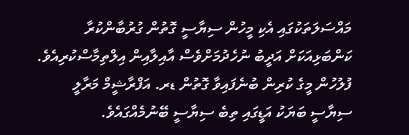މައްސަލަތަކުގައި އެކި މީހުން ސިޔާސީ ގޮތުން ގުރުބާންކުރާ ކަންބަޅިއަކަށް އަދީބު ނުހެދުމަށްވެސް އާއިލާއިން އިލްތިމާސްކުރިއެވެ.
ފުލުހުން މީގެ ކުރިން ބުނެފައިވާ ގޮތުން ޑރ. އަފްރާޝީމް މަރާލީ ސިޔާސީ ބަޔަކު އަޑީގައި ތިބެ ސިޔާސީ ބޭނުމެއްގައެވެ.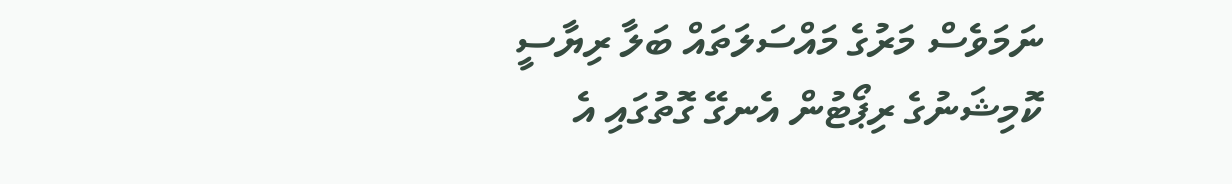ނަމަވެސް މަރުގެ މައްސަލަތައް ބަލާ ރިޔާސީ ކޮމިޝަނުގެ ރިޕޯޓުން އެނގޭ ގޮތުގައި އެ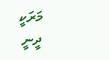މަރަކީ ދީނީ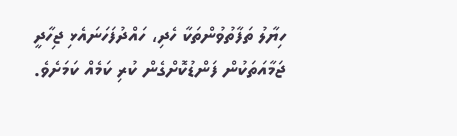ހިޔާލު ތަފާތުވުންތަކާ ހެދި، ހައްދުފަހަނައެޅި ޖިހާދީ ޖަމާއަތަކުން ފަންޑުކޮށްގެން ކުރި ކަމެއް ކަމަށެވެ.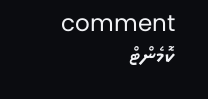comment ކޮމެންޓް